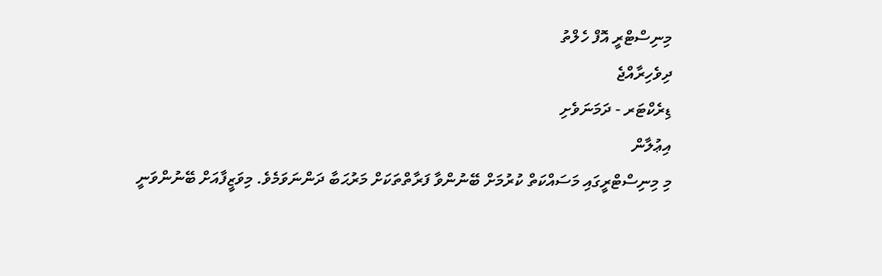މިނިސްޓްރީ އޮފް ހެލްތު
ދިވެހިރާއްޖެ
ޑިރެކްޓަރ - ދަމަނަވެށި
އިޢުލާން
މި މިނިސްޓްރީގައި މަސައްކަތް ކުރުމަށް ބޭނުންވާ ފަރާތްތަކަށް މަރުޙަބާ ދަންނަވަމެވެ. މިވަޒީފާއަށް ބޭނުންވަނީ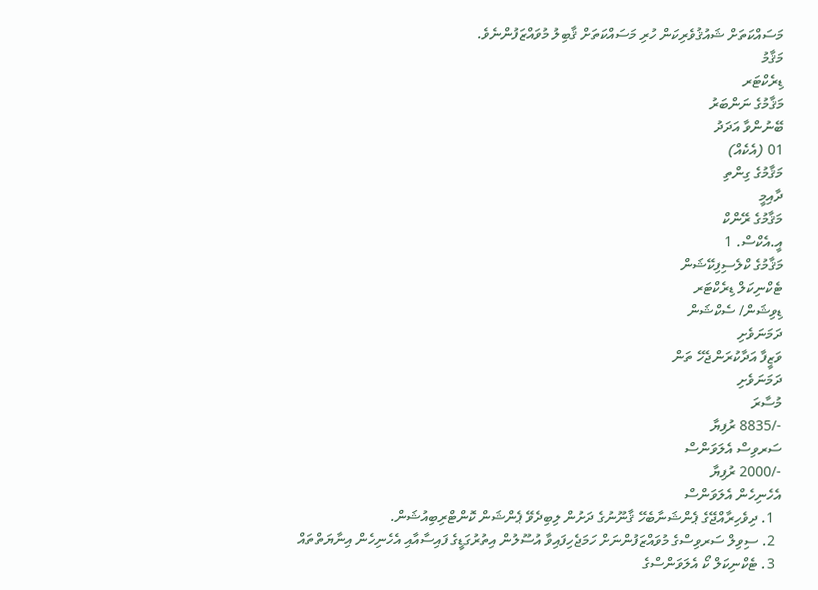މަސައްކަތަށް ޝައުޤުވެރިކަން ހުރި މަސައްކަތަށް ޤާބިލު މުވައްޒަފުންނެވެ.
މަޤާމު
ޑިރެކްޓަރ
މަޤާމުގެ ނަންބަރު
ބޭނުންވާ އަދަދު
01 (އެކެއް)
މަޤާމުގެ ގިންތި
ދާއިމީ
މަޤާމުގެ ރޭންކް
އީ.އެކްސް. 1
މަޤާމުގެ ކްލެސިފިކޭޝަން
ޓެކްނިކަލް ޑިރެކްޓަރ
ޑިވިޝަން/ ސެކްޝަން
ދަމަނަވެށި
ވަޒީފާ އަދާކުރަންޖެހޭ ތަން
ދަމަނަވެށި
މުސާރަ
-/8835 ރުފިޔާ
ސަރވިސް އެލަވަންސް
-/2000 ރުފިޔާ
އެހެނިހެން އެލަވަންސް
  1. ދިވެހިރާއްޖޭގެ ޕެންޝަނާބެހޭ ޤާނޫނުގެ ދަށުން ލިބިދެވޭ ޕެންޝަން ކޮންޓްރިބިއުޝަން.
  2. ސިވިލް ސަރވިސްގެ މުވައްޒަފުންނަށް ހަމަޖެހިފައިވާ އުސޫލުން އިތުރުގަޑީގެ ފައިސާއާއި އެހެނިހެން އިނާޔަތްތައް
  3. ޓެކްނިކަލް ކޯ އެލަވަންސްގެ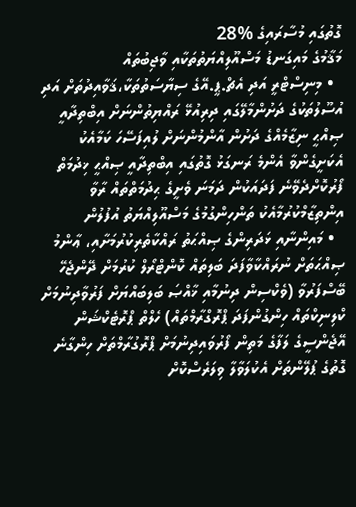ގޮތުގައި މުސާރައިގެ %28
މަޤާމުގެ މައިގަނޑު މަސްއޫލިއްޔަތުތަކާއި ވާޖިބުތައް
  • މިނިސްޓްރީ އަދި އެޗް.ޕީ.އޭގެ ސިޔާސަތުތަކާ،ޤަވާއިދުތަށް އަދި އުސޫލުތަކުގެ ދަށުންމާލޭގައި ދިރިއުޅޭ ރައްޔިތުންނަށް އިބްތިދާއީ ޞިއްޙީ ނިޒާމެއްގެ ދަށުން އާންމުންނަށް ލުއިފަސޭހަ ކަމާއެކު އެކަށީގެންވާ އެންމެ ރަނގަޅު ގޮތުގައި އިބްތިދާއީ ޞިއްޙީ ޚިދުމަތް ފޯރުކޮށްދެވޭނެ ފަދައަކުން ދަމަނަ ވެށީގެ ޙިދުމަތްތައް ރާވާ އިންތިޒާމްކުރުމާއެކު ތަންހިންގުމުގެ މަސްއޫލިއްޔަތު އުފުލުން
  • މައިންނާއި ޅަދަރިންގެ ޞިއްޙަތު ރައްކާތެރިކުރުމަށާއި، ޢާންމު ޞިއްޙަތަށް ނުރައްކާވާފަދަ ބަލިތައް ކޮންޓްރޯލް ކުރުމަށް ދޭންޖެހޭ ބޭސްފަރުވާ (ވެކްސިން ދިނުމާއި ޚާއްޞަ ބަލިބައްޔަށް ފަރުވާދިނުމަށް ކްލިނިކްތައް ހިންގުންފަދަ ޕްރޮގްރާމްތައް) ހެލްތް ޕްރޮޓެކްޝަން އޭޖެންސީގެ ލަފާގެ މަތިން ފޯރުވައިދިނުމަށް ޕްރޮގުރާމްތަށް ހިންގާނެ ގޮތުގެ ޕުލޭންތަށް އެކުލަވާލާ ވިލަރެސްކޮށް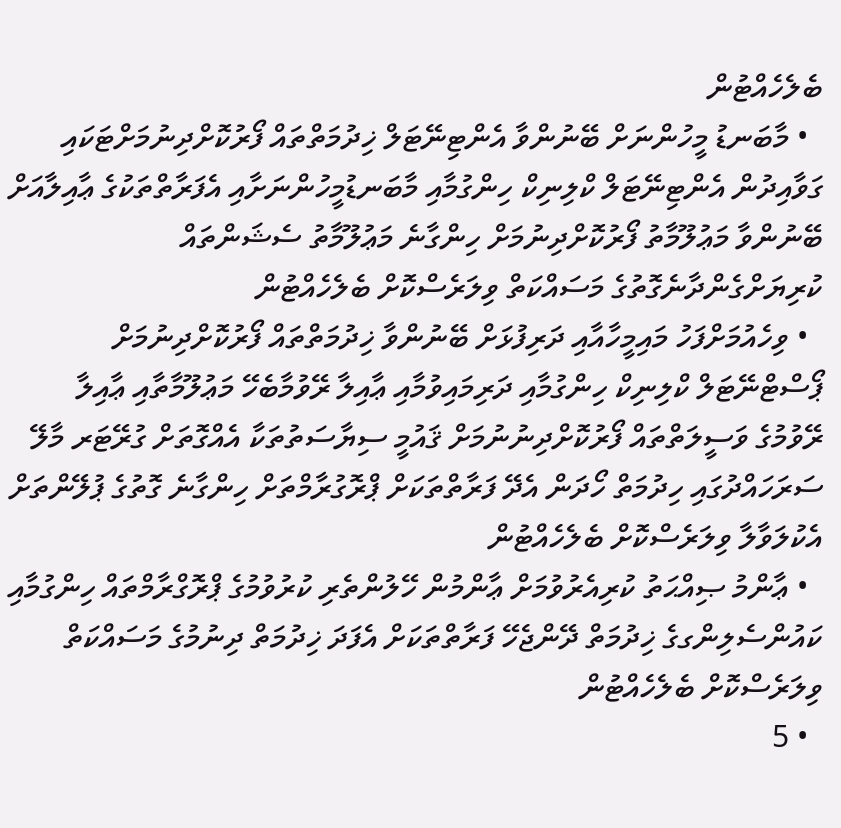ބެލެހެއްޓުން
  • މާބަނޑު މީހުންނަށް ބޭނުންވާ އެންޓިނޭޓަލް ޚިދުމަތްތައް ފޯރުކޮށްދިނުމަށްޓަކައި ގަވާއިދުން އެންޓިނޭޓަލް ކްލިނިކް ހިންގުމާއި މާބަނޑުމީހުންނަށާއި އެފަރާތްތަކުގެ ޢާއިލާއަށް ބޭނުންވާ މަޢުލޫމާތު ފޯރުކޮށްދިނުމަށް ހިންގާނެ މަޢުލޫމާތު ސެޝަންތައް ކުރިޔަށްގެންދާނެގޮތުގެ މަސައްކަތް ވިލަރެސްކޮށް ބެލެހެއްޓުން
  • ވިހެއުމަށްފަހު މައިމީހާއާއި ދަރިފުޅަށް ބޭނުންވާ ޚިދުމަތްތައް ފޯރުކޮށްދިނުމަށް ޕޯސްޓްނޭޓަލް ކްލިނިކް ހިންގުމާއި ދަރިމައިވުމާއި ޢާއިލާ ރޭވުމާބެހޭ މަޢުލޫމާތާއި ޢާއިލާ ރޭވުމުގެ ވަސީލަތްތައް ފޯރުކޮށްދިނުނުމަށް ޤައުމީ ސިޔާސަތުތަކާ އެއްގޮތަށް ގުރޭޓަރ މާލޭ ސަރަހައްދުގައި ހިދުމަތް ހޯދަން އެދޭ ފަރާތްތަކަށް ޕްރޮގުރާމްތަށް ހިންގާނެ ގޮތުގެ ޕުލޭންތަށް އެކުލަވާލާ ވިލަރެސްކޮށް ބެލެހެއްޓުން
  • ޢާންމު ޞިއްޙަތު ކުރިއެރުވުމަށް ޢާންމުން ހޭލުންތެރި ކުރުވުމުގެ ޕްރޮގްރާމްތައް ހިންގުމާއި ކައުންސެލިންގގެ ޚިދުމަތް ދޭންޖެހޭ ފަރާތްތަކަށް އެފަދަ ޚިދުމަތް ދިނުމުގެ މަސައްކަތް ވިލަރެސްކޮށް ބެލެހެއްޓުން
  • 5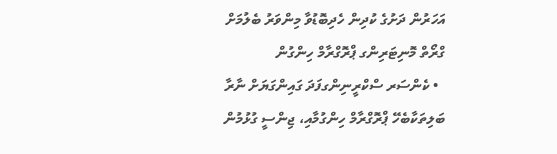އަހަރުން ދަށުގެ ކުދިން ހެދިބޮޑުވާ މިންވަރު ބެލުމަށް ގްރޯތް މޮނިޓަރިންގ ޕްރޮގްރާމް ހިންގުން
  • ކެންސަރ ސްކްރީނިންގފަދަ ގައިންގަޔަށް ނާރާ ބަލިތަކާބެހޭ ޕްރޮގްރާމް ހިންގުމާއި، ޖިންސީ ގުޅުމުން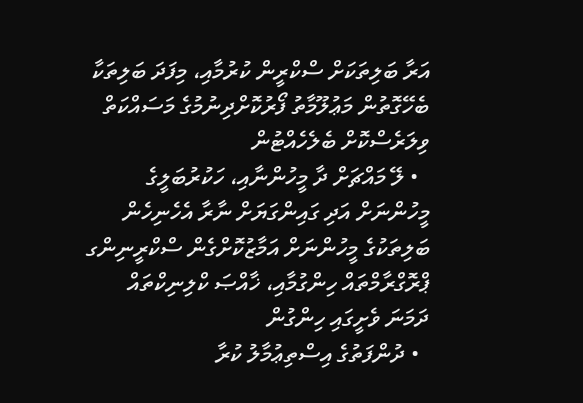އަރާ ބަލިތަކަށް ސްކްރީން ކުރުމާއި، މިފަދަ ބަލިތަކާ ބެހޭގޮތުން މަޢުލޫމާތު ފޯރުކޮށްދިނުމުގެ މަސައްކަތް ވިލަރެސްކޮށް ބެލެހެއްޓުން
  • ލޭ މައްޗަށް ދާ މީހުންނާއި، ހަކުރުބަލީގެ މީހުންނަށް އަދި ގައިންގަޔަށް ނާރާ އެހެނިހެން ބަލިތަކުގެ މީހުންނަށް އަމާޒުކޮށްގެން ސްކްރީނިންގ ޕްރޮގްރާމްތައް ހިންގުމާއި، ޚާއްޞަ ކްލިނިކްތައް ދަމަނަ ވެށީގައި ހިންގުން
  • ދުންފަތުގެ އިސްތިޢުމާލު ކުރާ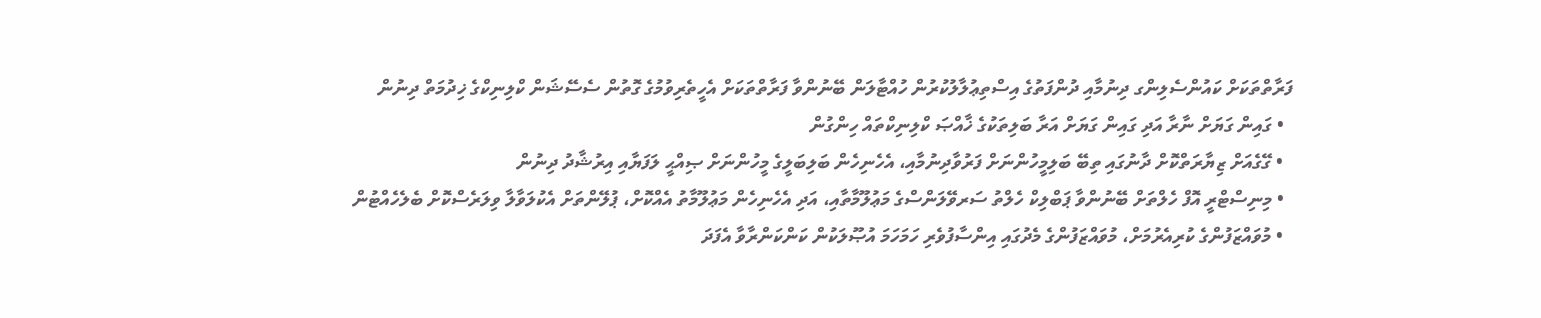ފަރާތްތަކަށް ކައުންސެލިންގ ދިނުމާއި ދުންފަތުގެ އިސްތިޢުލާލުކުރުން ހުއްޓާލަން ބޭނުންވާ ފަރާތްތަކަށް އެހީތެރިވުމުގެ ގޮތުން ސެސޭޝަން ކްލިނިކްގެ ޚިދުމަތް ދިނުން
  • ގައިން ގަޔަށް ނާރާ އަދި ގައިން ގަޔަށް އަރާ ބަލިތަކުގެ ޚާއްޞަ ކްލިނިކްތައް ހިންގުން
  • ގޭގެއަށް ޒިޔާރަތްކޮށް ދާނުގައި ތިބޭ ބަލިމީހުންނަށް ފަރުވާދިނުމާއި، އެހެނިހެން ބަލިބަލީގެ މީހުންނަށް ޞިއްޙީ ލަފަޔާއި އިރުޝާދު ދިނުން
  • މިނިސްޓްރީ އޮފް ހެލްތަށް ބޭނުންވާ ޕަބްލިކް ހެލްތު ސަރވޭލަންސްގެ މަޢުލޫމާތާއި، އަދި އެހެނިހެން މަޢުލޫމާތު އެއްކޮށް، ޕުލޭންތަށް އެކުލަވާލާ ވިލަރެސްކޮށް ބެލެހެއްޓުން
  • މުވައްޒަފުންގެ ކުރިއެރުމަށް، މުވައްޒަފުންގެ މެދުގައި އިންސާފުވެރި ހަމަހަމަ އުޞޫލަކުން ކަންކަންރާވާ އެފަދަ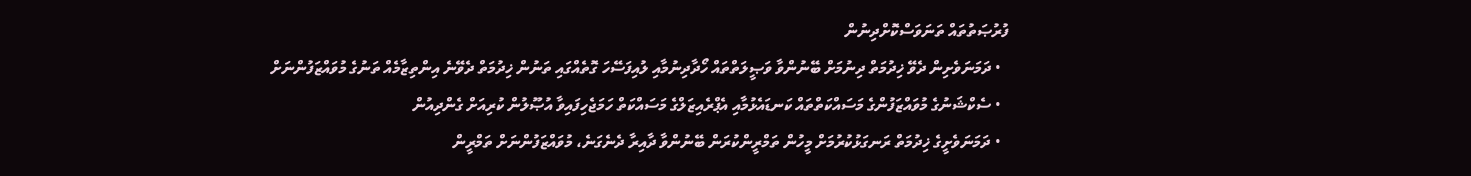ފުރުޞަތުތައް ތަނަވަސްކޮށްދިނުން
  • ދަމަނަވެށިން ދެވޭ ޚިދުމަތް ދިނުމަށް ބޭނުންވާ ވަޞީލަތްތައް ހޯދާދިނުމާއި ލުއިފަސޭހަ ގޮތެއްގައި ތަނުން ޚިދުމަތް ދެވޭނެ އިންތިޒާމެއް ތަނުގެ މުވައްޒަފުންނަށް
  • ސެކްޝަނުގެ މުވައްޒަފުންގެ މަސައްކަތްތައް ކަނޑައެޅުމާއި އެޕްރެއިޒަލްގެ މަސައްކަތް ހަމަޖެހިފައިވާ އުޞޫލުން ކުރިއަށް ގެންދިއުން
  • ދަމަނަވެށީގެ ޚިދުމަތް ރަނގަޅުކުރުމަށް މީހުން ތަމްރީންކުރަން ބޭނުންވާ ދާއިރާ ދެނެގަނެ، މުވައްޒަފުންނަށް ތަމްރީން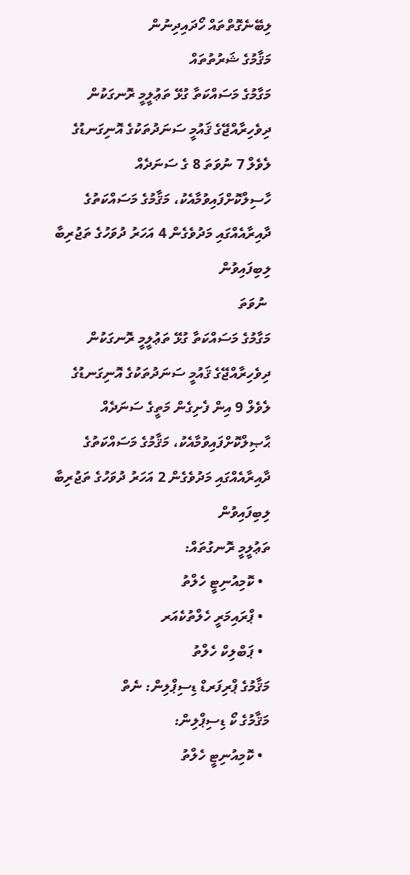ލިބޭނެގޮތްތައް ހޯދައިދިނުން
މަޤާމުގެ ޝަރުތުތައް
މަގާމުގެ މަސައްކަތާ ގުޅޭ ތަޢުލީމީ ރޮނގަކުން ދިވެހިރާއްޖޭގެ ޤައުމީ ސަނަދުތަކުގެ އޮނިގަނޑުގެ ލެވެލް 7 ނުވަތަ 8 ގެ ސަނަދެއް ހާސިލްކޮށްފައިވުމާއެކު، މަޤާމުގެ މަސައްކަތުގެ ދާއިރާއެއްގައި މަދުވެގެން 4 އަހަރު ދުވަހުގެ ތަޖުރިބާ ލިބިފައިވުން
 ނުވަތަ
މަގާމުގެ މަސައްކަތާ ގުޅޭ ތަޢުލީމީ ރޮނގަކުން ދިވެހިރާއްޖޭގެ ޤައުމީ ސަނަދުތަކުގެ އޮނިގަނޑުގެ ލެވެލް 9 އިން ފެށިގެން މަތީގެ ސަނަދެއް ޙާޞިލްކޮށްފައިވުމާއެކު، މަޤާމުގެ މަސައްކަތުގެ ދާއިރާއެއްގައި މަދުވެގެން 2 އަހަރު ދުވަހުގެ ތަޖުރިބާ ލިބިފައިވުން
ތަޢުލީމީ ރޮނގުތައް:
  • ކޮމިއުނިޓީ ހެލްތު
  • ޕްރައިމަރީ ހެލްތުކެއަރ
  • ޕަބްލިކް ހެލްތު
މަޤާމުގެ ޕްރިފަރޑް ޑިސިޕްލިން: ނެތް
މަޤާމުގެ ކޯ ޑިސިޕްލިން:
  • ކޮމިއުނިޓީ ހެލްތު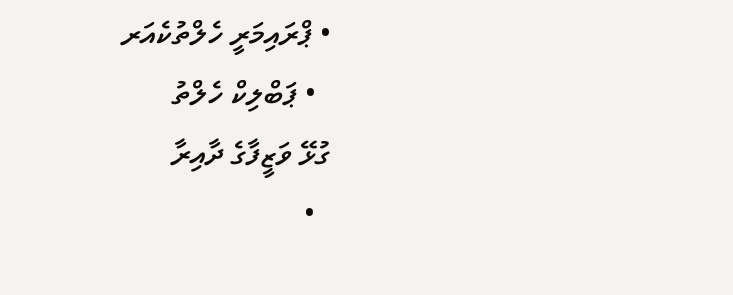• ޕްރައިމަރީ ހެލްތުކެއަރ
  • ޕަބްލިކް ހެލްތު
ގުޅޭ ވަޒީފާގެ ދާއިރާ
  •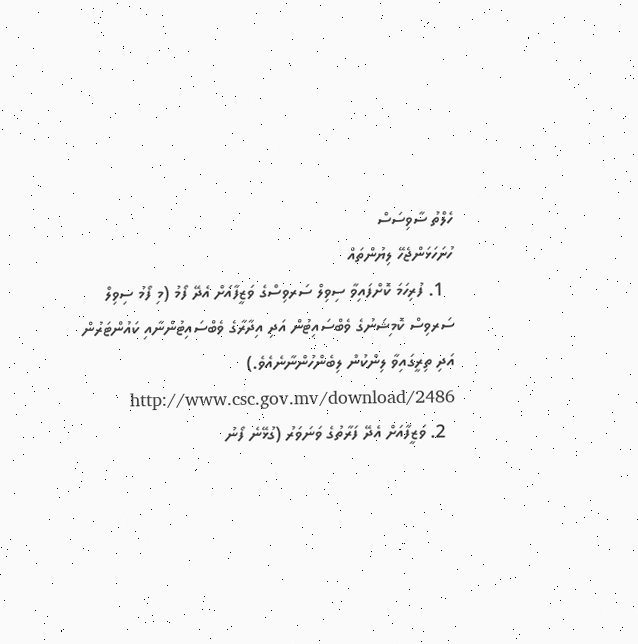ހެލްތު ސާވިސަސް
ހުށަހަޅަންޖެހޭ ލިޔުންތައް
  1. ފުރިހަމަ ކޮށްފައިވާ ސިވިލް ސަރވިސްގެ ވަޒީފާއަށް އެދޭ ފޯމު (މި ފޯމު ސިވިލް ސަރވިސް ކޮމިޝަނުގެ ވެބްސައިޓުން އަދި އިދާރާގެ ވެބްސައިޓުންނާއި ކައުންޓަރުން އަދި ތިރީގައިވާ ލިންކުން ލިބެންހުންނާނެއެވެ.) http://www.csc.gov.mv/download/2486
  2. ވަޒީފާއަށް އެދޭ ފަރާތުގެ ވަނަވަރު (ގުޅޭނެ ފޯނު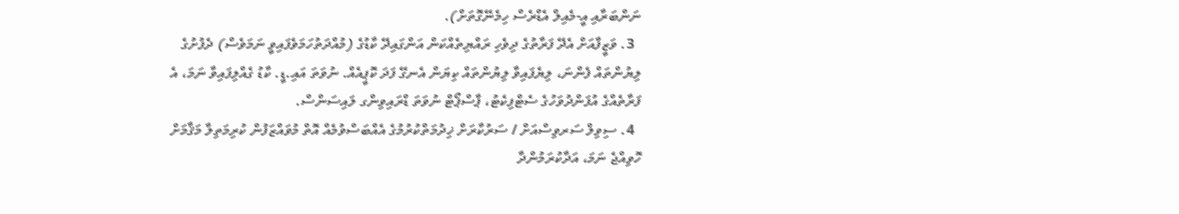ނަންބަރާއި އީ-މެއިލް އެޑްރެސް ހިމެނޭގޮތަށް).
  3. ވަޒީފާއަށް އެދޭ ފަރާތުގެ ދިވެހި ރައްޔިތެއްކަން އަންގައިދޭ ކާޑުގެ (މުއްދަތުހަމަވެފައިވީ ނަމަވެސް) ދެފުށުގެ ލިޔުންތައް ފެންނަ، ލިޔެފައިވާ ލިޔުންތައް ކިޔަން އެނގޭ ފަދަ ކޮޕީއެއް. ނުވަތަ އައި.ޑީ. ކާޑު ގެއްލިފައިވާ ނަމަ، އެ ފަރާތެއްގެ އުފަންދުވަހުގެ ސެޓްފިކެޓު، ޕާސްޕޯޓް ނުވަތަ ޑްރައިވިންގ ލައިސަންސް.
  4. ސިވިލް ސަރވިސްއަށް / ސަރުކާރަށް ޚިދުމަތްކުރުމުގެ އެއްބަސްވުމެއް އޮތް މުވައްޒަފުން ކުރިމަތިލާ މަޤާމަށް ހޮވިއްޖެ ނަމަ، އަދާކުރަމުންދާ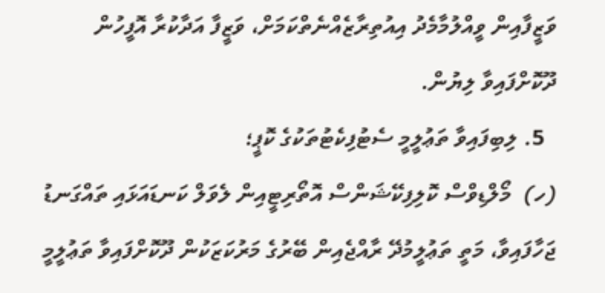ވަޒީފާއިން ވީއްލުމާމެދު އިއުތިރާޒެއްނެތްކަމަށް، ވަޒީފާ އަދާކުރާ އޮފީހުން ދޫކޮށްފައިވާ ލިޔުން.
  5. ލިބިފައިވާ ތަޢުލީމީ ސެޓުފިކެޓުތަކުގެ ކޮޕީ؛
(ހ)  މޯލްޑިވްސް ކޮލިފިކޭޝަންސް އޮތޯރިޓީއިން ލެވަލް ކަނޑައަޅައި ތައްގަނޑު ޖަހާފައިވާ، މަތީ ތަޢުލީމުދޭ ރާއްޖެއިން ބޭރުގެ މަރުކަޒަކުން ދޫކޮށްފައިވާ ތަޢުލީމީ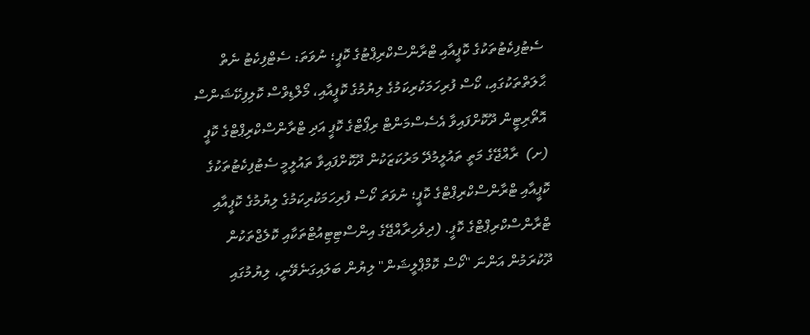ސެޓުފިކެޓުތަކުގެ ކޮޕީއާއި ޓްރާންސްކްރިޕްޓުގެ ކޮޕީ؛ ނުވަތަ: ސެޓްފިކެޓު ނެތް ޙާލަތްތަކުގައި، ކޯސް ފުރިހަމަކުރިކަމުގެ ލިޔުމުގެ ކޮޕީއާއި، މޯލްޑިވްސް ކޮލިފިކޭޝަންސް އޮތޯރިޓީން ދޫކޮށްފައިވާ އެސެސްމަންޓް ރިޕޯޓްގެ ކޮޕީ އަދި ޓްރާންސްކްރިޕްޓްގެ ކޮޕީ
(ށ)  ރާއްޖޭގެ މަތީ ތައުލީމުދޭ މަރުކަޒަކުން ދޫކޮށްފައިވާ ތައުލީމީ ސެޓުފިކެޓުތަކުގެ ކޮޕީއާއި ޓްރާންސްކްރިޕްޓްގެ ކޮޕީ؛ ނުވަތަ ކޯސް ފުރިހަމަކުރިކަމުގެ ލިޔުމުގެ ކޮޕީއާއި ޓްރާންސްކްރިޕްޓްގެ ކޮޕީ. (ދިވެހިރާއްޖޭގެ އިންސްޓިޓިއުޓްތަކާއި ކޮލެޖްތަކުން ދޫކުރަމުން އަންނަ "ކޯސް ކޮމްޕްލީޝަން" ލިޔުން ބަލައިގަނެވޭނީ، ލިޔުމުގައި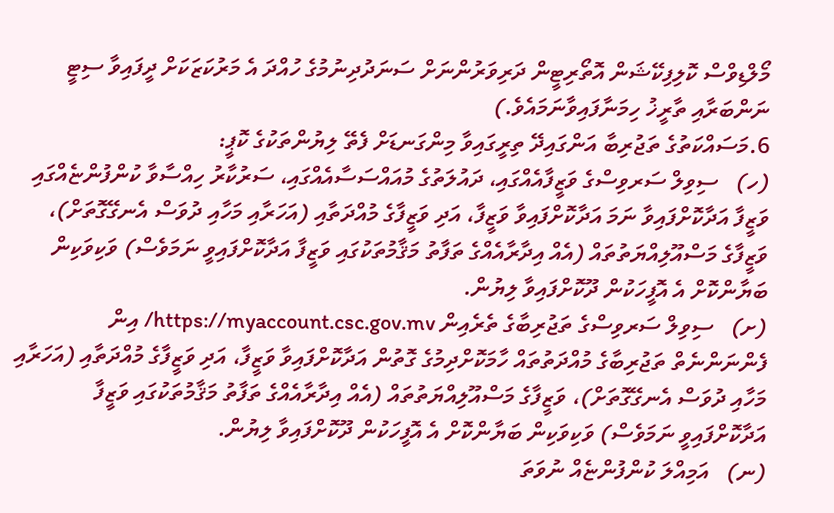މޯލްޑިވްސް ކޮލިފިކޭޝަން އޮތޯރިޓީން ދަރިވަރުންނަށް ސަނަދުދިނުމުގެ ހުއްދަ އެ މަރުކަޒަކަށް ދީފައިވާ ސިޓީ ނަންބަރާއި ތާރީޚު ހިމަނާފައިވާނަމައެވެ.)
6.މަސައްކަތުގެ ތަޖުރިބާ އަންގައިދޭ ތިރީގައިވާ މިންގަނޑަށް ފެތޭ ލިޔުންތަކުގެ ކޮޕީ:
(ހ)   ސިވިލް ސަރވިސްގެ ވަޒީފާއެއްގައި، ދައުލަތުގެ މުއައްސަސާއެއްގައި، ސަރުކާރު ހިއްސާވާ ކުންފުންޏެއްގައި ވަޒީފާ އަދާކޮށްފައިވާ ނަމަ އަދާކޮށްފައިވާ ވަޒީފާ، އަދި ވަޒީފާގެ މުއްދަތާއި (އަހަރާއި މަހާއި ދުވަސް އެނގޭގޮތަށް)، ވަޒީފާގެ މަސްއޫލިއްޔަތުތައް (އެއް އިދާރާއެއްގެ ތަފާތު މަޤާމުތަކުގައި ވަޒީފާ އަދާކޮށްފައިވީ ނަމަވެސް) ވަކިވަކިން ބަޔާންކޮށް އެ އޮފީހަކުން ދޫކޮށްފައިވާ ލިޔުން.
(ށ)   ސިވިލް ސަރވިސްގެ ތަޖުރިބާގެ ތެރެއިން https://myaccount.csc.gov.mv/ އިން ފެންނަންނެތް ތަޖުރިބާގެ މުއްދަތުތައް ހާމަކޮށްދިމުގެ ގޮތުން އަދާކޮށްފައިވާ ވަޒީފާ، އަދި ވަޒީފާގެ މުއްދަތާއި (އަހަރާއި މަހާއި ދުވަސް އެނގޭގޮތަށް)، ވަޒީފާގެ މަސްއޫލިއްޔަތުތައް (އެއް އިދާރާއެއްގެ ތަފާތު މަޤާމުތަކުގައި ވަޒީފާ އަދާކޮށްފައިވީ ނަމަވެސް) ވަކިވަކިން ބަޔާންކޮށް އެ އޮފީހަކުން ދޫކޮށްފައިވާ ލިޔުން.
(ނ)   އަމިއްލަ ކުންފުންޏެއް ނުވަތަ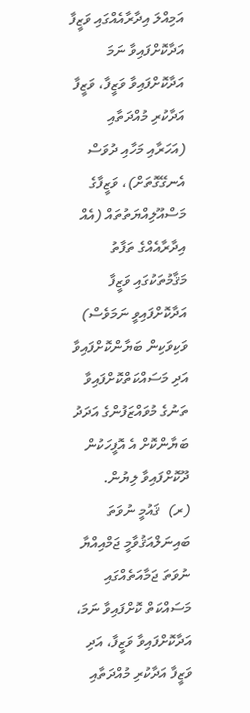އަމިއްލަ އިދާރާއެއްގައި ވަޒީފާ އަދާކޮށްފައިވާ ނަމަ އަދާކޮށްފައިވާ ވަޒީފާ، ވަޒީފާ އަދާކުރި މުއްދަތާއި (އަހަރާއި މަހާއި ދުވަސް އެނގޭގޮތަށް)، ވަޒީފާގެ މަސްއޫލިއްޔަތުތައް (އެއް އިދާރާއެއްގެ ތަފާތު މަޤާމުތަކުގައި ވަޒީފާ އަދާކޮށްފައިވީ ނަމަވެސް) ވަކިވަކިން ބަޔާންކޮށްފައިވާ އަދި މަސައްކަތްކޮށްފައިވާ ތަނުގެ މުވައްޒަފުންގެ އަދަދު ބަޔާންކޮށް އެ އޮފީހަކުން ދޫކޮށްފައިވާ ލިޔުން.
(ރ)  ޤައުމީ ނުވަތަ ބައިނަލްއަޤުވާމީ ޖަމްއިއްޔާ ނުވަތަ ޖަމާއަތެއްގައި މަސައްކަތް ކޮށްފައިވާ ނަމަ، އަދާކޮށްފައިވާ ވަޒީފާ، އަދި ވަޒީފާ އަދާކުރި މުއްދަތާއި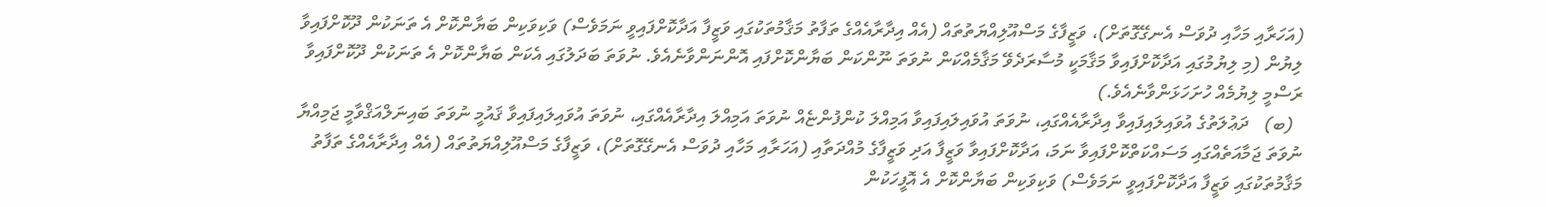(އަހަރާއި މަހާއި ދުވަސް އެނގޭގޮތަށް)، ވަޒީފާގެ މަސްއޫލިއްޔަތުތައް (އެއް އިދާރާއެއްގެ ތަފާތު މަޤާމުތަކުގައި ވަޒީފާ އަދާކޮށްފައިވީ ނަމަވެސް) ވަކިވަކިން ބަޔާންކޮށް އެ ތަނަކުން ދޫކޮށްފައިވާ ލިޔުން (މި ލިޔުމުގައި އަދާކޮށްފައިވާ މަޤާމަކީ މުސާރަދެވޭ މަޤާމެއްކަން ނުވަތަ ނޫންކަން ބަޔާންކޮށްފައި އޮންނަންވާނެއެވެ. ނުވަތަ ބަދަލުގައި އެކަން ބަޔާންކޮށް އެ ތަނަކުން ދޫކޮށްފައިވާ ރަސްމީ ލިޔުމެއް ހުށަހަޅަންވާނެއެވެ.)
  (ބ)   ދަޢުލަތުގެ އުވައިލައިފައިވާ އިދާރާއެއްގައި، ނުވަތަ އުވައިލައިފައިވާ އަމިއްލަ ކުންފުންޏެއް ނުވަތަ އަމިއްލަ އިދާރާއެއްގައި، ނުވަތަ އުވައިލައިފައިވާ ޤައުމީ ނުވަތަ ބައިނަލްއަޤްވާމީ ޖަމިއްޔާ ނުވަތަ ޖަމާއަތެއްގައި މަސައްކަތްކޮށްފައިވާ ނަމަ، އަދާކޮށްފައިވާ ވަޒީފާ އަދި ވަޒީފާގެ މުއްދަތާއި (އަހަރާއި މަހާއި ދުވަސް އެނގޭގޮތަށް)، ވަޒީފާގެ މަސްއޫލިއްޔަތުތައް (އެއް އިދާރާއެއްގެ ތަފާތު މަޤާމުތަކުގައި ވަޒީފާ އަދާކޮށްފައިވީ ނަމަވެސް) ވަކިވަކިން ބަޔާންކޮށް އެ އޮފީހަކުން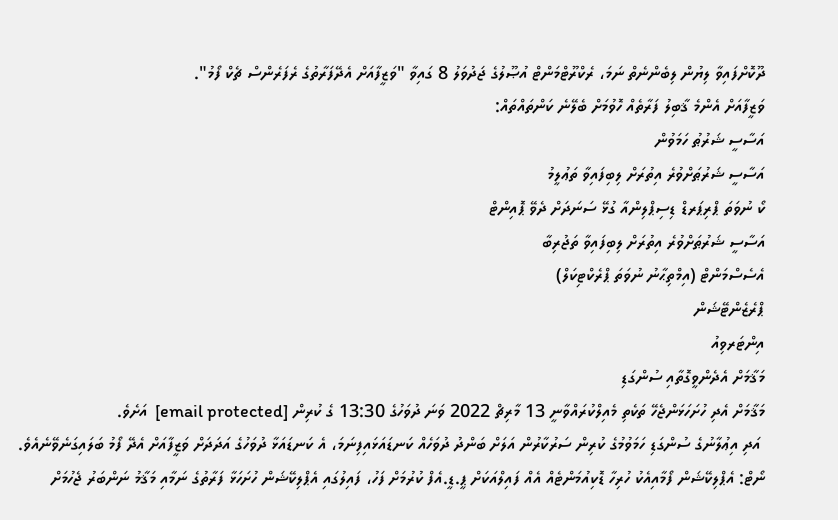ދޫކޮށްފައިވާ ލިޔުން ލިބެންނެތް ނަމަ، ރެކްރޫޓްމަންޓް އުޞޫލުގެ ޖަދުވަލު 8 ގައިވާ "ވަޒީފާއަށް އެދޭފަރާތުގެ ރެފަރެންސް ޗެކް ފޯމު".
ވަޒީފާއަށް އެންމެ ޤާބިލު ފަރާތެއް ހޮވުމަށް ބެލޭނެ ކަންތައްތައް:
އަސާސީ ޝަރުޠު ހަމަވުން
އަސާސީ ޝަރުޠަށްވުރެ އިތުރަށް ލިބިފައިވާ ތަޢުލީމު
ކޯ ނުވަތަ ޕްރިޕަރޑް ޑިސިޕްލިންއާ ގުޅޭ ސަނަދަށް ދެވޭ ޕޮއިންޓް
އަސާސީ ޝަރުޠަށްވުރެ އިތުރަށް ލިބިފައިވާ ތަޖުރިބާ
އެސެސްމަންޓް (އިމްތިޙާނު ނުވަތަ ޕްރެކްޓިކަލް)
ޕްރެޒެންޓޭޝަން
އިންޓަރވިއު
މަޤާމަށް އެދެންވީގޮތާއި ސުންގަޑި
މަޤާމަށް އެދި ހުށަހަޅަންޖެހޭ ތަކެތި މެއިލްކުރައްވާނީ 13 މާރިޗް 2022 ވަނަ ދުވަހުގެ 13:30 ގެ ކުރިން [email protected]  އަށެވެ.
 އަދި އިޢުލާނުގެ ސުންގަޑި ހަމަވުމުގެ ކުރިން ސަރުކާރުން އަލަށް ބަންދު ދުވަހެއް ކަނޑައަޅައިފިނަމަ، އެ ކަނޑައަޅާ ދުވަހުގެ އަދަދަށް ވަޒީފާއަށް އެދޭ ފޯމު ބަލައިގަނެވޭނެއެވެ.
ނޯޓް: އެޕްލިކޭޝަން ފޯމާއިއެކު ހުރިހާ ޑޮކިއުމަންޓެއް އެއް ފައިލްއަކަށް ޕީ.ޑީ.އެފް ކުރުމަށް ފަހު، ފައިލުގައި އެޕްލިކޭޝަން ހުށަހަޅާ ފަރާތުގެ ނަމާއި މަޤާމު ނަންބަރު ޖެހުމަށް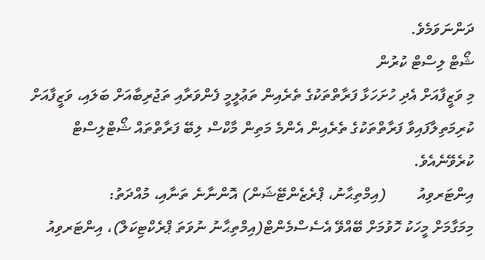ދަންނަވަމެވެ.
ޝޯޓް ލިސްޓް ކުރުން
މި ވަޒީފާއަށް އެދި ހުށަހަޅާ ފަރާތްތަކުގެ ތެރެއިން ތަޢުލީމީ ފެންވަރާއި ތަޖުރިބާއަށް ބަލައި، ވަޒީފާއަށް ކުރިމަތިލާފައިވާ ފަރާތްތަކުގެ ތެރެއިން އެންމެ މަތިން މާކްސް ލިބޭ ފަރާތްތައް ޝޯޓްލިސްޓް ކުރެވޭނެއެވެ.
އިންޓަރވިއު        (އިމްތިޙާނު، ޕްރެޒެންޓޭޝަން) އޮންނާނެ ތަނާއި، މުއްދަތު:
މިމަގާމަށް މީހަކު ހޮވުމަށް ބޭއްވޭ އެސެސްމެންޓް(އިމްތިޙާނު ނުވަތަ ޕްރެކްޓިކަލް)، އިންޓަރވިއު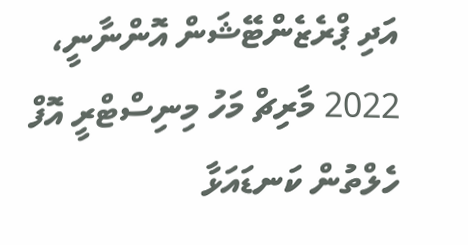އަދި ޕްރެޒެންޓޭޝަން އޮންނާނީ، 2022 މާރިޗް މަހު މިނިސްޓްރީ އޮފް ހެލްތުން ކަނޑައަޅާ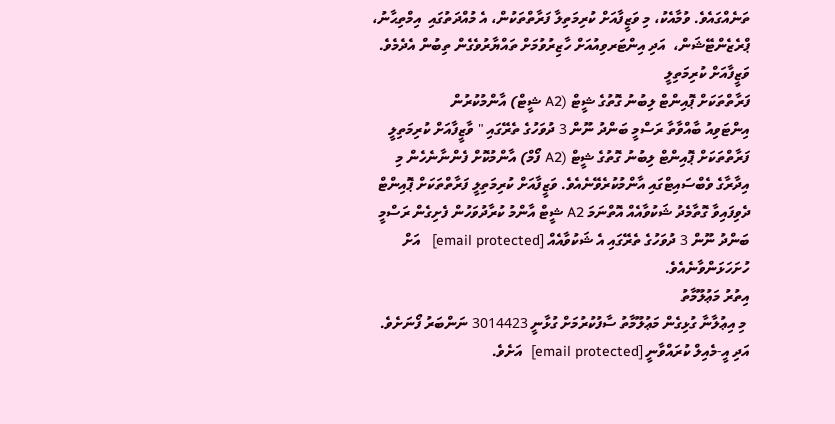ތަނެއްގައެވެ. ވުމާއެކު، މި ވަޒީފާއަށް ކުރިމަތިލާ ފަރާތްތަކުން، އެ މުއްދަތުގައި  އިމްތިޙާނު، ޕްރެޒެންޓޭޝަން،  އަދި އިންޓަރވިއުއަށް ހާޒިރުވުމަށް ތައްޔާރުވެގެން ތިބުން އެދެމެވެ.
ވަޒީފާއަށް ކުރިމަތިލީ
ފަރާތްތަކަށް ޕޮއިންޓް ލިބުނު ގޮތުގެ ޝީޓް (A2 ޝީޓް) އާންމުކުރުން
އިންޓަވިއު ބާއްވާތާ ރަސްމީ ބަންދު ނޫން 3 ދުވަހުގެ ތެރޭގައި " ވާޒީފާއަށް ކުރިމަތިލީ ފަރާތްތަކަށް ޕޮއިންޓް ލިބުނު ގޮތުގެ ޝީޓް (A2 ފޯމް) އާންމުކޮށް ފެންނާނެހެން މި އިދާރާގެ ވެބްސައިޓްގައި އާންމުކުރެވޭނެއެވެ. ވަޒީފާއަށް ކުރިމަތިލީ ފަރާތްތަކަށް ޕޮއިންޓް ދެވިފައިވާ ގޮތާމެދު ޝަކުވާއެއް އޮތްނަމަ A2 ޝީޓް އާންމު ކުރާދުވަހުން ފެށިގެން ރަސްމީ ބަންދު ނޫން 3 ދުވަހުގެ ތެރޭގައި އެ ޝަކުވާއެއް [email protected]   އަށް ހުށަހަޅަންވާނެއެވެ.
އިތުރު މަޢުލޫމާތު
 މި އިޢުލާނާ ގުޅިގެން މަޢުލޫމާތު ސާފުކުރުމަށް ގުޅާނީ 3014423 ނަންބަރު ފޯނަށެވެ. އަދި އީ-މެއިލް ކުރައްވާނީ [email protected]  އަށެވެ.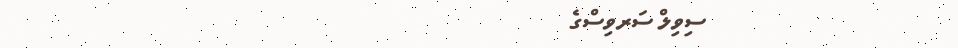ސިވިލް ސަރވިސްގެ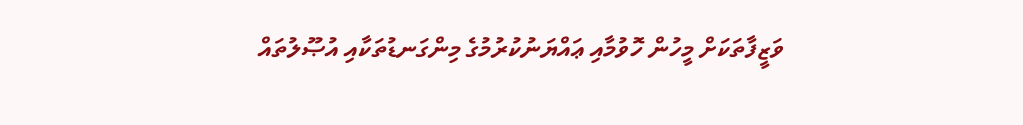ވަޒީފާތަކަށް މީހުން ހޮވުމާއި ޢައްޔަނުކުރުމުގެ މިންގަނޑުތަކާއި އުޞޫލުތައް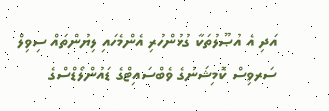އަދި އެ އުޞޫލުތަކާ ގުޅުންހުރި އެންމެހައި ލިޔުންތައް ސިވިލް ސަރވިސް ކޮމިޝަނުގެ ވެބްސައިޓްގެ ޑައުންލޯޑްސްގެ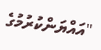"އައްޔަންކުރުމުގެ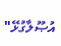އުޞޫލާގުޅޭ"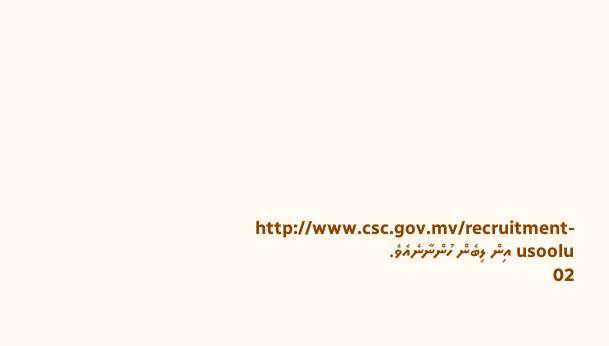http://www.csc.gov.mv/recruitment-usoolu އިން ލިބެން ހުންނާނެއެވެ.
02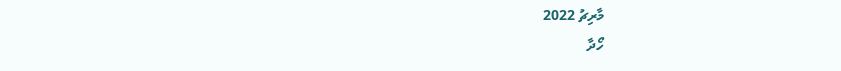މާރިޗު 2022
ހޯދާ